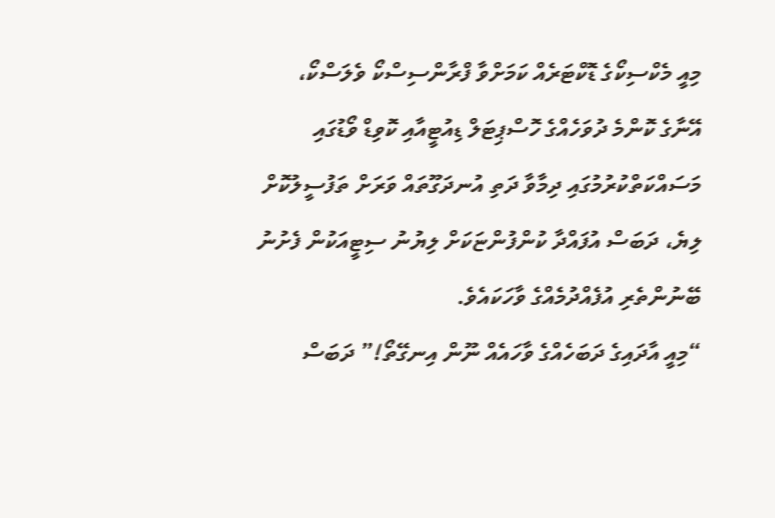މިއީ މެކްސިކޯގެ ޑޮކްޓަރެއް ކަމަށްވާ ފްރާންސިސްކޯ ވެލަސްކޯ، އޭނާގެ ކޮންމެ ދުވަހެއްގެ ހޮސްޕިޓަލް ޑިއުޓީއާއި ކޮވިޑް ވޯޑުގައި މަސައްކަތްކުރުމުގައި ދިމާވާ ދަތި އުނދަގޫތައް ވަރަށް ތަފުސީލުކޮށް ލިޔެ، ދަބަސް އުފައްދާ ކުންފުންޏަކަށް ލިޔުނު ސިޓީއަކުން ފެށުނު ބޭނުންތެރި އުފެއްދުމެއްގެ ވާހަކައެވެ.
“މިއީ އާދައިގެ ދަބަހެއްގެ ވާހައެއް ނޫން އިނގޭތޯ!” ދަބަސް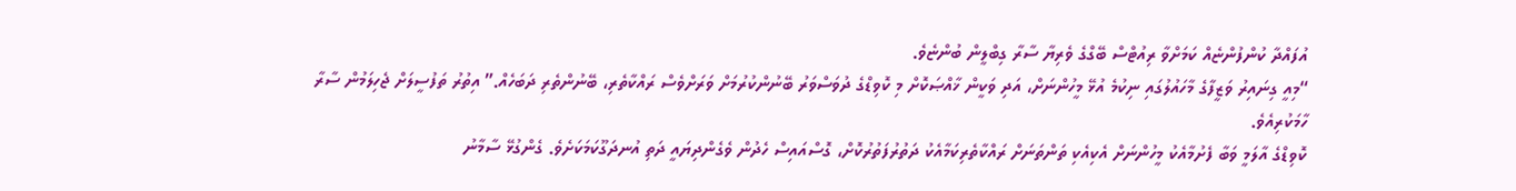އުފައްދާ ކުންފުންޏެއް ކަމަށްވާ ރިއުޓްސް ބޭގްގެ ވެރިޔާ ސާރާ ގިބްލީން ބުންޏެވެ.
“މިއީ ގިނައިރު ވަޒީފާގެ މާހައުލުގައި ނިކުމެ އުޅޭ މީހުންނަށް، އަދި ވަކީން ޚާއްޞަކޮށް މި ކޮވިޑްގެ ދުވަސްވަރު ބޭނުންކުރުމަށް ވަރަށްވެސް ރައްކާތެރި، ބޭނުންތެރި ދަބަހެއް.” އިތުރު ތަފުސީލަށް ޖެހިލަމުން ސާރާ ހާމަކުރިއެވެ.
ކޮވިޑްގެ އާލަމީ ވަބާ ފެށުމާއެކު މީހުންނަށް އެކިއެކި ތަންތަނަށް ރައްކާތެރިކަމާއެކު ދަތުރުފަތުރުކޮށް، ގޮސްއައިސް ހެދުން ވެގެންދިޔައީ ދަތި އުނދަގޫކަމަކަށެވެ. ގެންގުޅޭ ސާމާނު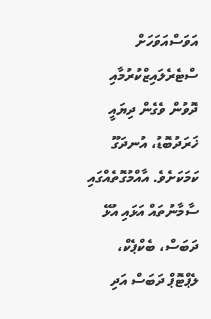އަވަސްއަވަހަށް ސްޓެރެލައިޒްކުރުމާއި ދޮވުން ވެގެން ދިޔައީ ޚަރަދުބޮޑު، އުނދަގޫ ކަމަކަށެވެ. އާއްމުގޮތެއްގައި ސާމާނުތައް އަޅައި އުޅޭ ދަބަސް، ބެކްޕެކް، ލެޕްޓޮޕް ދަބަސް އަދި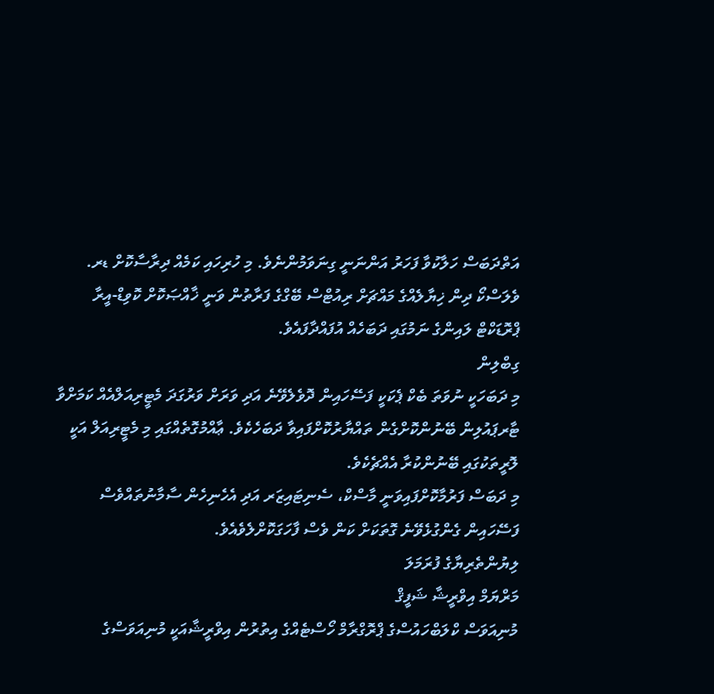އަތްދަބަސް ހަލާކުވާ ފަހަރު އަންނަނީ ގިނަވަމުންނެވެ. މި ހުރިހައި ކަމެއް ދިރާސާކޮށް ޑރ. ވެލަސްކޯ ދިން ޚިޔާލެއްގެ މައްޗަށް ރިއުޓްސް ބޭގްގެ ފަރާތުން ވަނީ ޚާއްޞަކޮށް ކޮވިޑް-އީރާ ޕްރޮޑަކްޓް ލައިންގެ ނަމުގައި ދަބަހެއް އުފައްދާފައެވެ.
ގިބްލިން
މި ދަބަހަކީ ނުވަތަ ބެކް ޕެކަކީ ފަސޭހައިން ދޮވެލެވޭނެ އަދި ވަރަށް ވަރުގަދަ މެޓީރިއަލްއެއް ކަމަށްވާ ޓާރޕައުލިން ބޭނުންކޮށްގެން ތައްޔާރުކޮށްފައިވާ ދަބަހެކެވެ. ޢާއްމުގޮތެއްގައި މި މެޓީރިއަލް އަކީ ލޮރީތަކުގައި ބޭނުންކުރާ އެއްޗެކެވެ.
މި ދަބަސް ފަރުމާކޮށްފައިވަނީ މާސްކް، ސެނިޓައިޒަރ އަދި އެހެނިހެން ސާމާނުތައްވެސް ފަސޭހައިން ގެންގުޅެވޭނެ ގޮތަކަށް ކަން ވެސް ފާހަގަކޮށްލެވެއެވެ.
ލިޔުންތެރިޔާގެ ފުރަމަލަ
މަރްޔަމް އިވްރީޝާ ޝަފީޤް
މުނިއަވަސް ކްލަބްހައުސްގެ ޕްރޮގްރާމް ހޯސްޓެއްގެ އިތުރުން އިވްރީޝާއަކީ މުނިއަވަސްގެ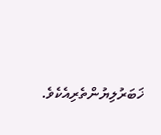ޚަބަރުލިޔުންތެރިއެކެވެ.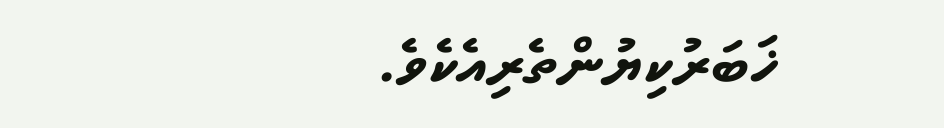ޚަބަރުކިޔުންތެރިއެކެވެ.